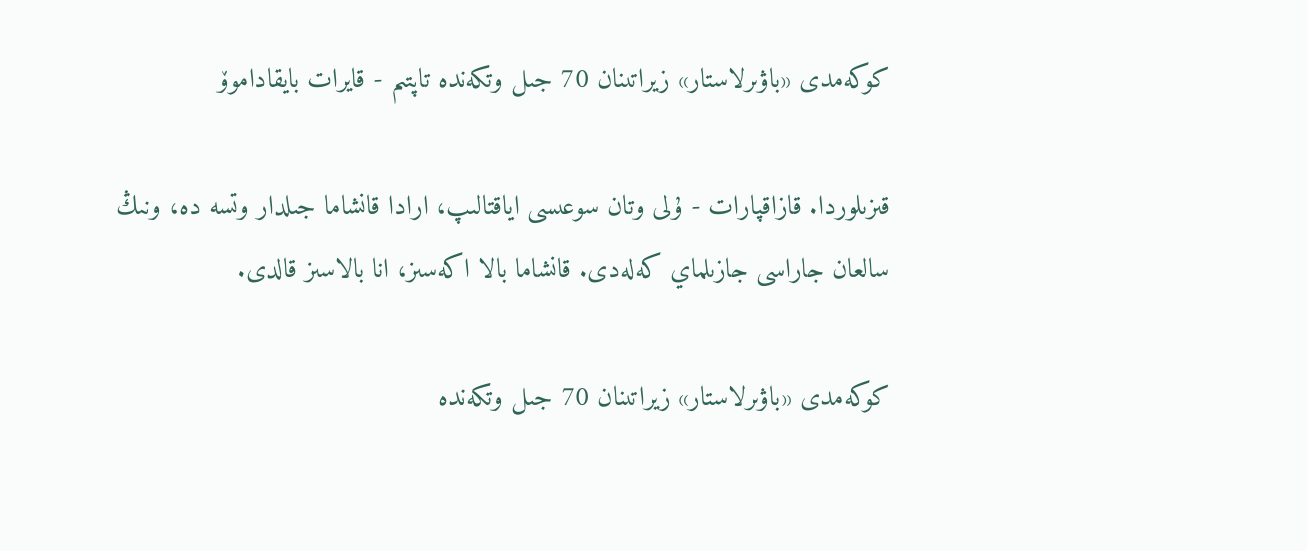كوكەمدى «باۋىرلاستار» زيراتىنان 70 جىل وتكەندە تاپتىم - قايرات بايقاداموۆ

قىزىلوردا. قازاقپارات - ۇلى وتان سوعىسى اياقتالىپ، ارادا قانشاما جىلدار وتسە دە، ونىڭ سالعان جاراسى جازىلماي كەلەدى. قانشاما بالا اكەسىز، انا بالاسىز قالدى.

كوكەمدى «باۋىرلاستار» زيراتىنان 70 جىل وتكەندە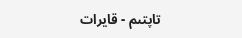تاپتىم - قايرات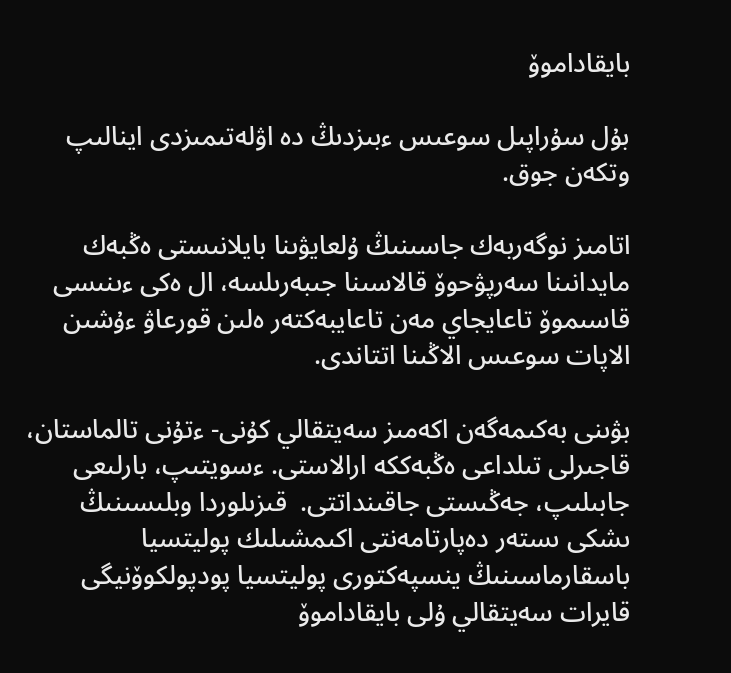بايقاداموۆ

بۇل سۇراپىل سوعىس ءبىزدىڭ دە اۋلەتىمىزدى اينالىپ وتكەن جوق.

اتامىز نوگەربەك جاسىنىڭ ۇلعايۋىنا بايلانىستى ەڭبەك مايدانىنا سەرپۋحوۆ قالاسىنا جىبەرىلسە، ال ەكى ءىنىسى قاسىموۆ تاعايجاي مەن تاعايبەكتەر ەلىن قورعاۋ ءۇشىن الاپات سوعىس الاڭىنا اتتاندى.

بۋىنى بەكىمەگەن اكەمىز سەيتقالي كۇنى- ءتۇنى تالماستان، قاجىرلى تىلداعى ەڭبەككە ارالاستى. ءسويتىپ، بارلىعى جابىلىپ، جەڭىستى جاقىنداتتى.  قىزىلوردا وبلىسىنىڭ ىشكى ىستەر دەپارتامەنتى اكىمشىلىك پوليتسيا باسقارماسىنىڭ ينسپەكتورى پوليتسيا پودپولكوۆنيگى قايرات سەيتقالي ۇلى بايقاداموۆ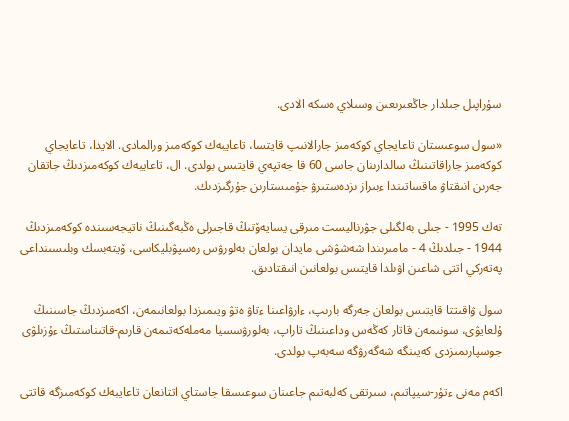سۇراپىل جىلدار جاڭعىرىعىن وسىلاي ەسكە الادى.

«سول سوعىستان تاعايجاي كوكەمىز جارالانىپ قايتسا، تاعايبەك كوكەمىز ورالمادى. الايدا، تاعايجاي كوكەمىز جاراقاتىنىڭ سالدارىنان جاسى 60 قا جەتپەي قايتىس بولدى. ال، تاعايبەك كوكەمىزدىڭ جاتقان جەرىن انىقتاۋ ماقساتىندا ءبىراز ىزدەستىرۋ جۇمىستارىن جۇرگىزدىك.

تەك 1995 - جىلى بەلگىلى جۋرناليست مىرقى يسايەۆتىڭ قاجىرلى ەڭبەگىنىڭ ناتيجەسىندە كوكەمىزدىڭ 1944 - جىلدىڭ 4 - مامىرىندا شەشۋشى مايدان بولعان بەلورۋس رەسپۋبليكاسى، ۆيتەبسك وبلىسىنداعى پەتەركي اتتى شاعىن اۋىلدا قايتىس بولعانىن انىقتادىق.

سول ۋاقىتتا قايتىس بولعان جەرگە بارىپ، ءارۋاعىنا ءتاۋ ەتۋ ويىمىزدا بولعانىمەن، اكەمىزدىڭ جاسىنىڭ ۇلعايۋى، سونىمەن قاتار كەڭەس وداعىنىڭ تاراپ، بەلورۋسسيا مەملەكەتىمەن قارىم-قاتىناستىڭ ءۇزىلۋى جوسپارىمىزدى كەيىنگە شەگەرۋگە سەبەپ بولدى.

اكەم مەنى ءتۇر-سيپاتىم، سىرتقى كەلبەتىم جاعىنان سوعىسقا جاستاي اتتانعان تاعايبەك كوكەمىزگە قاتتى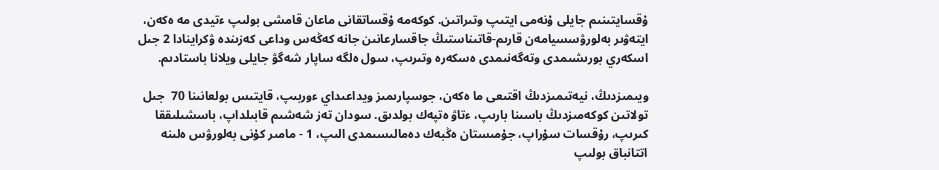ۇقسايتىنىم جايلى ۇنەمى ايتىپ وتىراتىن. كوكەمە ۇقساتقانى ماعان قامشى بولىپ ءتيدى مە ەكەن، ايتەۋىر بەلورۋسسيامەن قارىم-قاتىناستىڭ جاقسارعانىن جانە كەڭەس وداعى كەزىندە ۋكراينادا 2 جىل اسكەري بورىشىمدى وتەگەنىمدى ەسكەرە وتىرىپ، سول ەلگە ساپار شەگۋ جايلى ويلانا باستادىم.

ويىمىزدىڭ، نيەتىمىزدىڭ اقتىعى ما ەكەن، جوسپارىمىز ويداعىداي ءوربىپ، قايتىس بولعانىنا 70  جىل تولاتىن كوكەمىزدىڭ باسىنا بارىپ، ءتاۋ ەتپەك بولدىق. سودان تەز شەشىم قابىلداپ، باسشىلىققا كىرىپ، رۇقسات سۇراپ، جۇمىستان ەڭبەك دەمالىسىمدى الىپ، 1 - مامىر كۇنى بەلورۋس ەلىنە اتتانباق بولىپ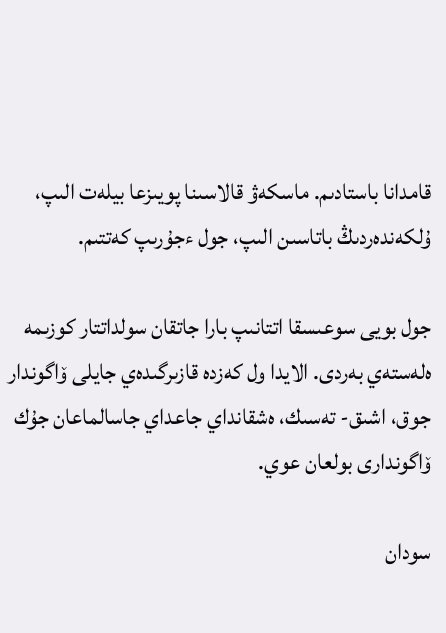قامدانا باستادىم. ماسكەۋ قالاسىنا پويىزعا بيلەت الىپ، ۇلكەندەردىڭ باتاسىن الىپ، جول ءجۇرىپ كەتتىم.

جول بويى سوعىسقا اتتانىپ بارا جاتقان سولداتتار كوزىمە ەلەستەي بەردى. الايدا ول كەزدە قازىرگىدەي جايلى ۆاگوندار جوق، اشىق- تەسىك، ەشقانداي جاعداي جاسالماعان جۇك ۆاگوندارى بولعان عوي.

سودان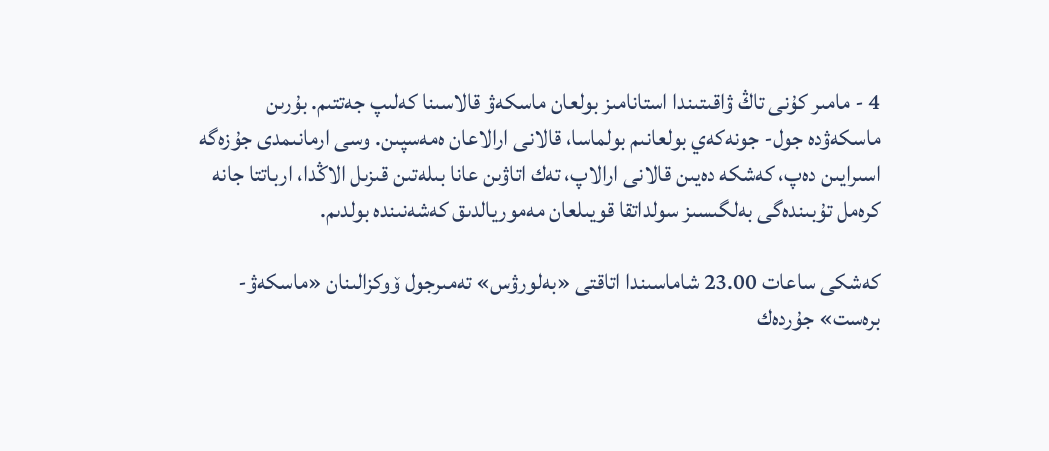4 - مامىر كۇنى تاڭ ۋاقىتىندا استانامىز بولعان ماسكەۋ قالاسىنا كەلىپ جەتتىم. بۇرىن ماسكەۋدە جول- جونەكەي بولعانىم بولماسا، قالانى ارالاعان ەمەسپىن. وسى ارمانىمدى جۇزەگە اسىرايىن دەپ، كەشكە دەيىن قالانى ارالاپ، تەك اتاۋىن عانا بىلەتىن قىزىل الاڭدا، ارباتتا جانە كرەمل تۇبىندەگى بەلگىسىز سولداتقا قويىلعان مەموريالدىق كەشەنىندە بولدىم.

كەشكى ساعات 23.00 شاماسىندا اتاقتى «بەلورۋس» تەمىرجول ۆوكزالىنان «ماسكەۋ- برەست» جۇردەك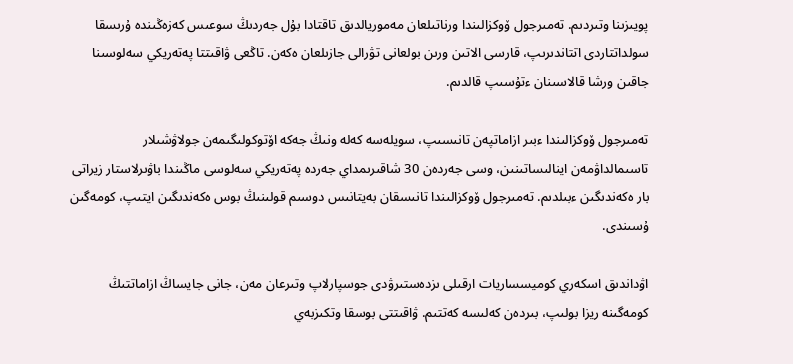پويىزىنا وتىردىم. تەمىرجول ۆوكزالىندا ورناتىلعان مەموريالدىق تاقتادا بۇل جەردىڭ سوعىس كەزەڭىندە ۇرىسقا سولداتتاردى اتتاندىرىپ، قارسى الاتىن ورىن بولعانى تۋرالى جازىلعان ەكەن. تاڭعى ۋاقىتتا پەتەريكي سەلوسىنا جاقىن ورشا قالاسىنان ءتۇسىپ قالدىم.

تەمىرجول ۆوكزالىندا ءبىر ازاماتپەن تانىسىپ، سويلەسە كەلە ونىڭ جەكە اۆتوكولىگىمەن جولاۋشىلار تاسىمالداۋمەن اينالىساتىنىن، وسى جەردەن 30 شاقىرىمداي جەردە پەتەريكي سەلوسى ماڭىندا باۋىرلاستار زيراتى بار ەكەندىگىن ءبىلدىم. تەمىرجول ۆوكزالىندا تانىسقان بەيتانىس دوسىم قولىنىڭ بوس ەكەندىگىن ايتىپ، كومەگىن ۇسىندى.

اۋداندىق اسكەري كوميسساريات ارقىلى ىزدەستىرۋدى جوسپارلاپ وتىرعان مەن، جانى جايساڭ ازاماتتىڭ كومەگىنە ريزا بولىپ، بىردەن كەلىسە كەتتىم. ۋاقىتتى بوسقا وتكىزبەي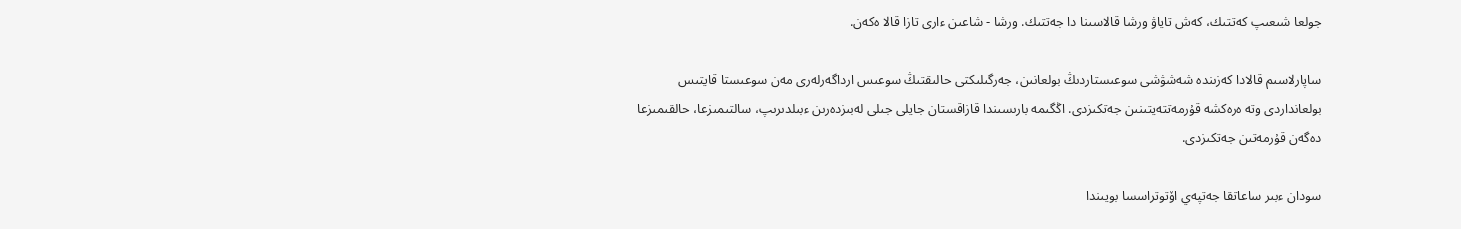جولعا شىعىپ كەتتىك، كەش تاياۋ ورشا قالاسىنا دا جەتتىك. ورشا - شاعىن ءارى تازا قالا ەكەن.

ساپارلاسىم قالادا كەزىندە شەشۋشى سوعىستاردىڭ بولعانىن، جەرگىلىكتى حالىقتىڭ سوعىس ارداگەرلەرى مەن سوعىستا قايتىس بولعانداردى وتە ەرەكشە قۇرمەتتەيتىنىن جەتكىزدى. اڭگىمە بارىسىندا قازاقستان جايلى جىلى لەبىزدەرىن ءبىلدىرىپ، سالتىمىزعا، حالقىمىزعا دەگەن قۇرمەتىن جەتكىزدى.

سودان ءبىر ساعاتقا جەتپەي اۆتوتراسسا بويىندا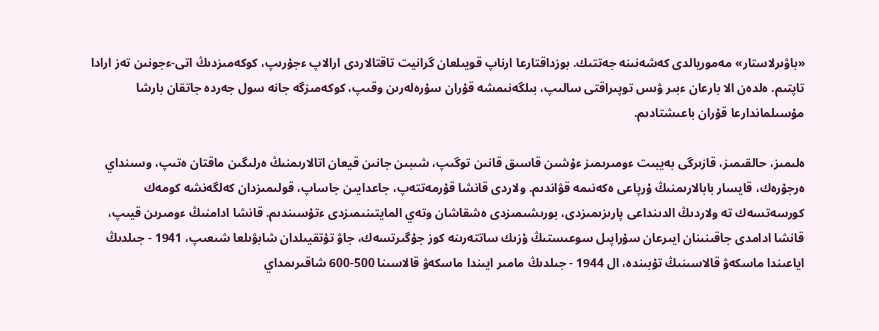«باۋىرلاستار» مەموريالدى كەشەنىنە جەتتىك. بوزداقتارعا ارناپ قويىلعان گرانيت تاقتالاردى ارالاپ ءجۇرىپ، كوكەمىزدىڭ اتى-ءجونىن تەز ارادا تاپتىم. ەلدەن الا بارعان ءبىر ۋىس توپىراقتى سالىپ، بىلگەنىمشە قۇران سۇرەلەرىن وقىپ، كوكەمىزگە جانە سول جەردە جاتقان بارشا مۇسىلماندارعا قۇران باعىشتادىم.

ەلىمىز، حالقىمىز، قازىرگى بەيبىت ءومىرىمىز ءۇشىن قاسىق قانىن توگىپ، شىبىن جانىن قيعان اتالارىمنىڭ ەرلىگىن ماقتان ەتىپ، وسىنداي ەرجۇرەك، قايسار بابالارىمنىڭ ۇرپاعى ەكەنىمە قۋاندىم. ولاردى قانشا قۇرمەتتەپ، جاعدايىن جاساپ، قولىمىزدان كەلگەنشە كومەك كورسەتسەك تە ولاردىڭ الدىنداعى پارىزىمىزدى، بورىشىمىزدى ەشقاشان وتەي المايتىنىمىزدى ءتۇسىندىم. قانشا ادامنىڭ ءومىرىن قيىپ، قانشا ادامدى جاقىنىنان ايىرعان سۇراپىل سوعىستىڭ ۇزىك ساتتەرىنە كوز جۇگىرتسەك، جاۋ تۇتقيىلدان شابۋىلعا شىعىپ، 1941 - جىلدىڭ اياعىندا ماسكەۋ قالاسىنىڭ تۇبىندە، ال 1944 - جىلدىڭ مامىر ايىندا ماسكەۋ قالاسىنا 500-600 شاقىرىمداي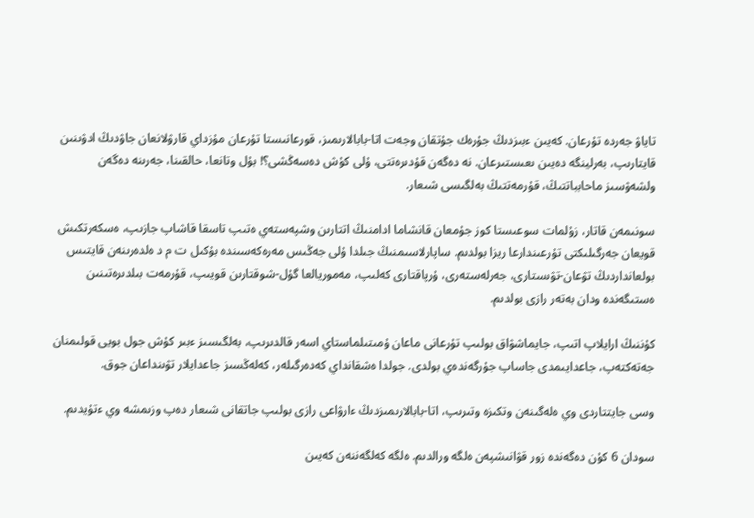تاياۋ جەردە تۇرعان. كەيىن ءبىزدىڭ جۇرەك جۇتقان وجەت اتا-بابالارىمىز، قورعانىستا تۇرعان مۇزداي قارۋلانعان جاۋدىڭ ادۋىنىن قايتارىپ، بەرلينگە دەيىن ىعىستىرعان. نە دەگەن قۇدىرەتتى، ۇلى كۇش دەسەڭشى؟! بۇل وتانعا، حالقىنا، جەرىنە دەگەن ولشەۋسىز ماحابباتتىڭ، قۇرمەتتىڭ بەلگىسى شىعار.

سونىمەن قاتار، زۇلمات سوعىستا كوز جۇمعان قانشاما ادامنىڭ اتتارىن وشپەستەي ەتىپ تاسقا قاشاپ جازىپ، ەسكەرتكىش قويعان جەرگىلىكتى تۇرعىندارعا ريزا بولدىم. ساپارلاسىمنىڭ جىلدا ۇلى جەڭىس مەرەكەسىندە بۇكىل ت م د ەلدەرىنەن قايتىس بولعانداردىڭ تۋعان-تۋىستارى، جەرلەستەرى، ۇرپاقتارى كەلىپ، مەموريالعا گۇل-شوقتارىن قويىپ، قۇرمەت بىلدىرەتىنىن ەستىگەندە ودان بەتەر رازى بولدىم.

كۇننىڭ ارايلاپ اتىپ، جايماشۋاق بولىپ تۇرعانى ماعان ۇمىتىلماستاي اسەر قالدىرىپ، بەلگىسىز ءبىر كۇش جول بويى قولىمنان جەتەكتەپ، جاعدايىمدى جاساپ جۇرگەندەي بولدى. جولدا ەشقانداي كەدەرگىلەر، كەلەڭسىز جاعدايلار تۋىنداعان جوق.

وسى جايتتاردى وي ەلەگىنەن وتكىزە وتىرىپ، اتا-بابالارىمىزدىڭ ءارۋاعى رازى بولىپ جاتقانى شىعار دەپ وزىمشە وي ءتۇيدىم.

سودان 6 كۇن دەگەندە زور قۋانىشپەن ەلگە ورالدىم. ەلگە كەلگەننەن كەيىن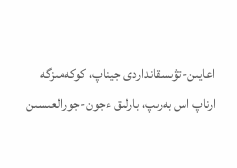اعايىن-تۋىسقانداردى جيناپ، كوكەمىزگە ارناپ اس بەرىپ، بارلىق ءجون-جورالعىسىن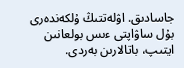جاسادىق. اۋلەتتىڭ ۇلكەندەرى بۇل ساۋاپتى ءىس بولعانىن ايتىپ، باتالارىن بەردى.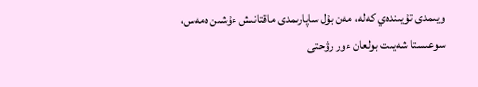ويىمدى تۇيىندەي كەلە، مەن بۇل ساپارىمدى ماقتانىش ءۇشىن ەمەس، سوعىستا شەيىت بولعان ءور رۋحتى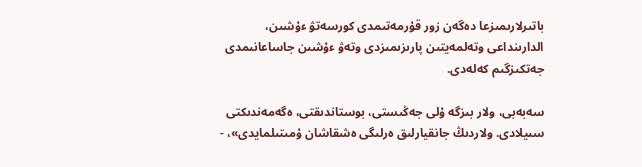باتىرلارىمىزعا دەگەن زور قۇرمەتىمدى كورسەتۋ ءۇشىن، الدارىنداعى وتەلمەيتىن پارىزىمىزدى وتەۋ ءۇشىن جاساعانىمدى جەتكىزگىم كەلەدى.

سەبەبى، ولار بىزگە ۇلى جەڭىستى، بوستاندىقتى، ەگەمەندىكتى سىيلادى. ولاردىڭ جانقيارلىق ەرلىگى ەشقاشان ۇمىتىلمايدى»، -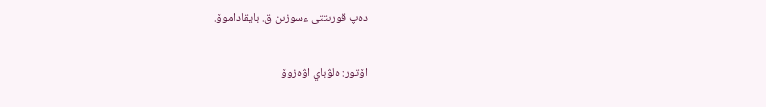دەپ قورىتتى ءسوزىن ق. بايقاداموۆ.

اۆتور: ەلۋباي اۋەزوۆ